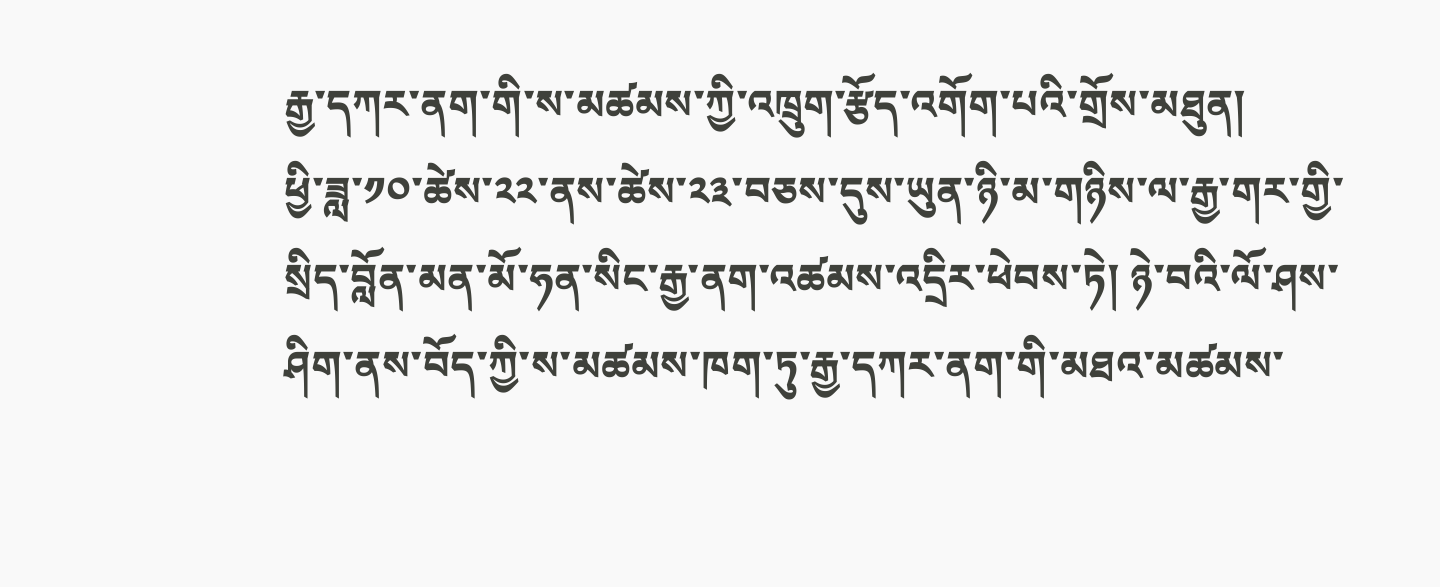རྒྱ་དཀར་ནག་གི་ས་མཚམས་ཀྱི་འཁྲུག་རྩོད་འགོག་པའི་གྲོས་མཐུན།
ཕྱི་ཟླ་༡༠་ཚེས་༢༢་ནས་ཚེས་༢༣་བཅས་དུས་ཡུན་ཉི་མ་གཉིས་ལ་རྒྱ་གར་གྱི་སྲིད་བློན་མན་མོ་ཧན་སིང་རྒྱ་ནག་འཚམས་འདྲིར་ཕེབས་ཏེ། ཉེ་བའི་ལོ་ཤས་ཤིག་ནས་བོད་ཀྱི་ས་མཚམས་ཁག་ཏུ་རྒྱ་དཀར་ནག་གི་མཐའ་མཚམས་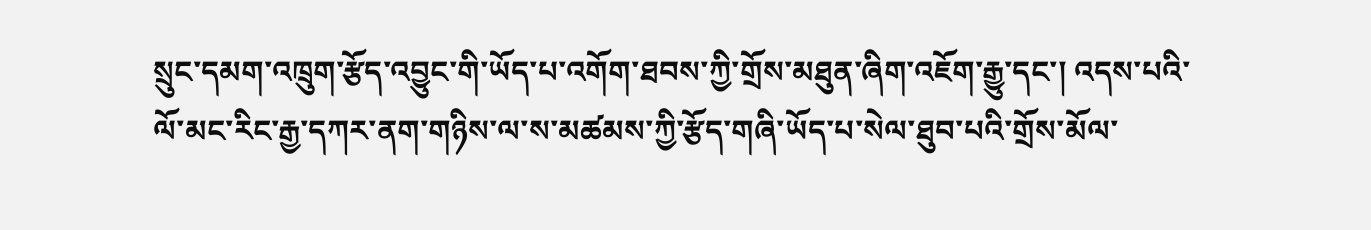སྲུང་དམག་འཁྲུག་རྩོད་འབྱུང་གི་ཡོད་པ་འགོག་ཐབས་ཀྱི་གྲོས་མཐུན་ཞིག་འཇོག་རྒྱུ་དང་། འདས་པའི་ལོ་མང་རིང་རྒྱ་དཀར་ནག་གཉིས་ལ་ས་མཚམས་ཀྱི་རྩོད་གཞི་ཡོད་པ་སེལ་ཐུབ་པའི་གྲོས་མོལ་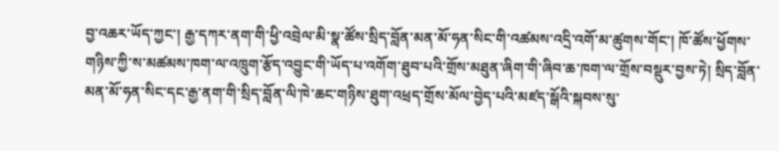བྱ་འཆར་ཡོད་ཀྱང་། རྒྱ་དཀར་ནག་གི་ཕྱི་འབྲེལ་མི་སྣ་ཚོས་སྲིད་བློན་མན་མོ་ཧན་སིང་གི་འཚམས་འདྲི་འགོ་མ་ཚུགས་གོང་། ཁོ་ཚོས་ཕྱོགས་གཉིས་ཀྱི་ས་མཚམས་ཁག་ལ་འཁྲུག་རྩོད་འབྱུང་གི་ཡོད་པ་འགོག་ཐུབ་པའི་གྲོས་མཐུན་ཞིག་གི་ཞིབ་ཆ་ཁག་ལ་གྲོས་བསྡུར་བྱས་ཏེ། སྲིད་བློན་མན་མོ་ཧན་སིང་དང་རྒྱ་ནག་གི་སྲིད་བློན་ལི་ཁེ་ཆང་གཉིས་ཐུག་འཕྲད་གྲོས་མོལ་བྱེད་པའི་མཛད་སྒོའི་སྐབས་སུ་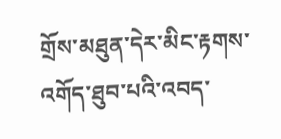གྲོས་མཐུན་དེར་མིང་རྟགས་འགོད་ཐུབ་པའི་འབད་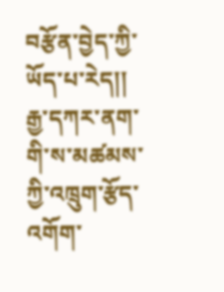བརྩོན་བྱེད་ཀྱི་ཡོད་པ་རེད།།
རྒྱ་དཀར་ནག་གི་ས་མཚམས་ཀྱི་འཁྲུག་རྩོད་འགོག་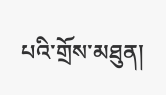པའི་གྲོས་མཐུན།